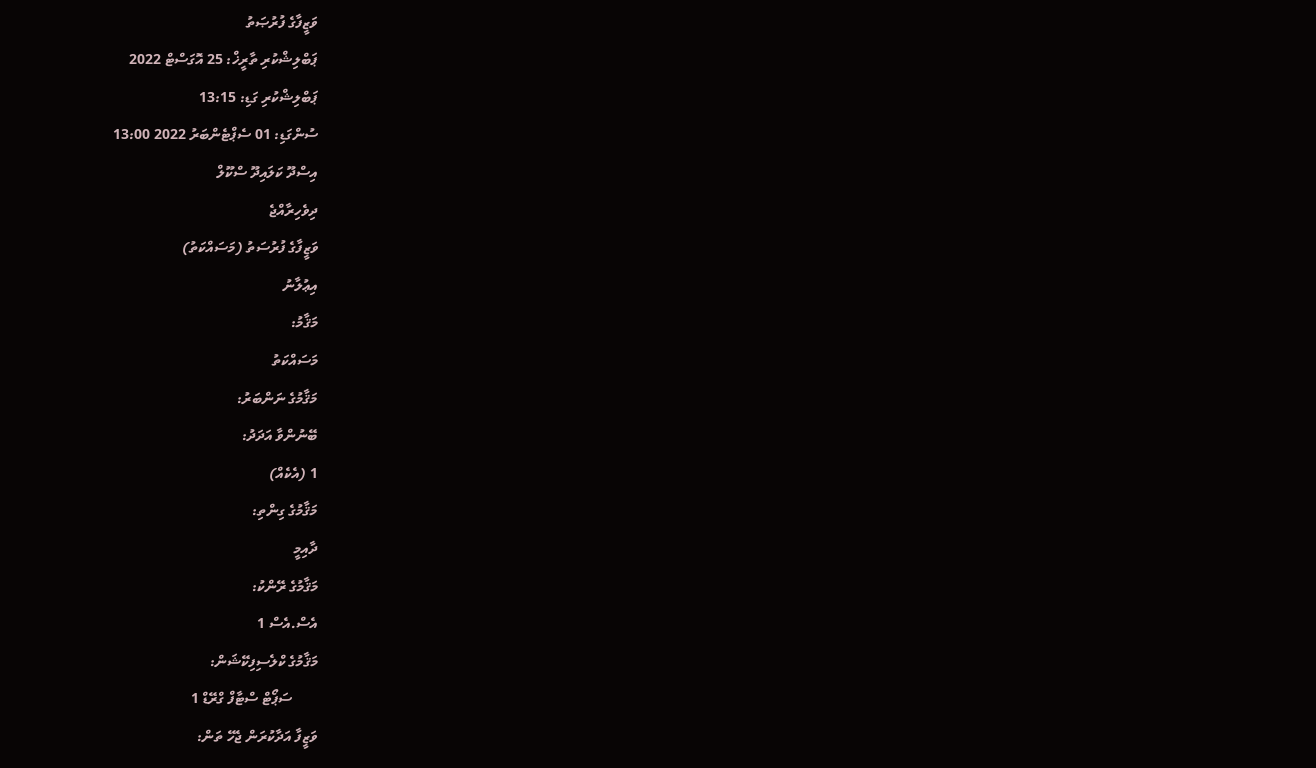ވަޒީފާގެ ފުރުޞަތު
ޕަބްލިޝްކުރި ތާރީޚް: 25 އޮގަސްޓް 2022
ޕަބްލިޝްކުރި ގަޑި: 13:15
ސުންގަޑި: 01 ސެޕްޓެންބަރު 2022 13:00
އިސްދޫ ކަލައިދޫ ސްކޫލް
ދިވެހިރާއްޖެ
ވަޒީފާގެ ފުރުސަތު (މަސައްކަތު)
އިޢުލާނު
މަޤާމު:
މަސައްކަތު
މަޤާމުގެ ނަންބަރު:
ބޭނުންވާ އަދަދު:
1 (އެކެއް)
މަޤާމުގެ ގިންތި:
ދާއިމީ
މަޤާމުގެ ރޭންކު:
އެސް.އެސް 1
މަޤާމުގެ ކްލެސިފިކޭޝަން:
       ސަޕޯޓް ސްޓާފް ގްރޭޑް 1
ވަޒީފާ އަދާކުރަން ޖެހޭ ތަން: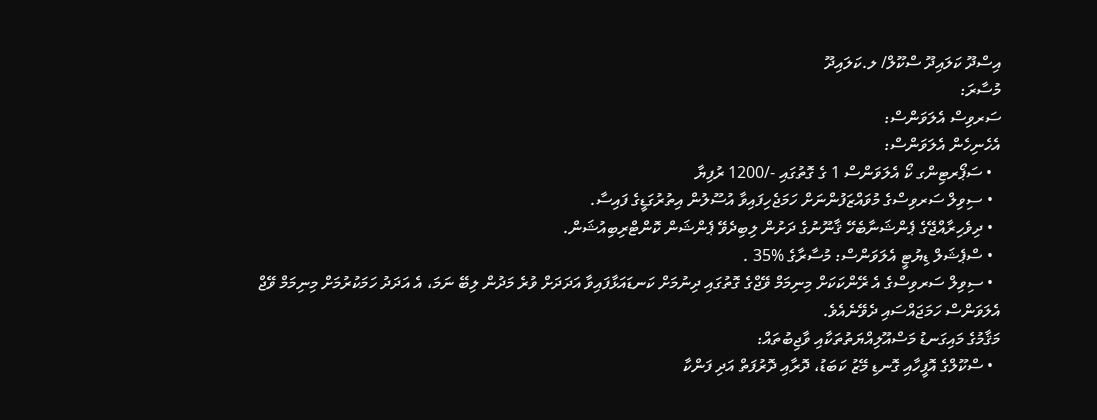އިސްދޫ ކަލައިދޫ ސްކޫލް/ ލ.ކަލައިދޫ
މުސާރަ:
ސަރވިސް އެލަވަންސް:
އެހެނިހެން އެލަވަންސް:
  • ސަޕޯރޓިންގ ކޯ އެލަވަންސް 1 ގެ ގޮތުގައި -/1200 ރުފިޔާ
  • ސިވިލް ސަރވިސްގެ މުވައްޒަފުންނަށް ހަމަޖެހިފައިވާ އުސޫލުން އިތުރުގަޑީގެ ފައިސާ.
  • ދިވެހިރާއްޖޭގެ ޕެންޝަނާބެހޭ ޤާނޫނުގެ ދަށުން ލިބިދެވޭ ޕެންޝަން ކޮންޓްރިބިއުޝަން.
  • ސްޕެޝަލް ޑިޔުޓީ އެލަވަންސް: މުސާރާގެ %35 .
  • ސިވިލް ސަރވިސްގެ އެ ރޭންކަކަށް މިނިމަމް ވޭޖްގެ ގޮތުގައި ދިނުމަށް ކަނޑައަޅާފައިވާ އަދަދަށް ވުރެ މަދުން ލިބޭ ނަމަ، އެ އަދަދު ހަމަކުރުމަށް މިނިމަމް ވޭޖް އެލަވަންސް ހަމަޖައްސައި ދެވޭނެއެވެ.
މަޤާމުގެ މައިގަނޑު މަސްއޫލިއްޔަތުތަކާއި ވާޖިބުތައް:
  • ސްކޫލްގެ އޮފީހާއި ގޮނޑި މޭޒު ކަބަޑު، ދޮރާއި ދޮރުފަތް އަދި ފަންކާ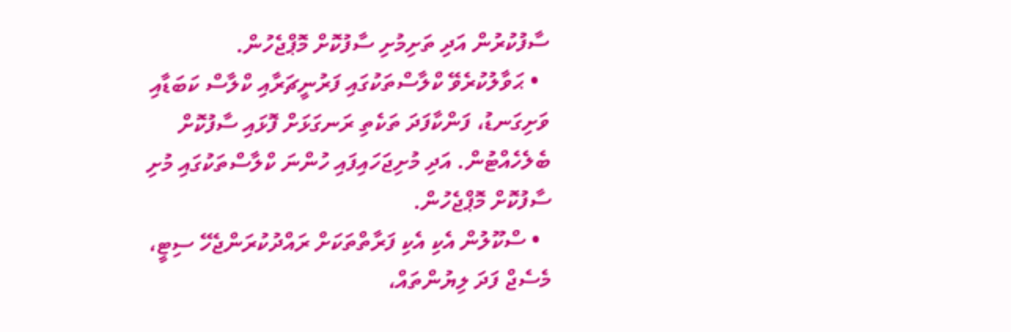ސާފުކުރުން އަދި ތަށިމުށި ސާފުކޮށް މޮޕްޖެހުން.
  • ޙަވާލުކުރެވޭ ކްލާސްތަކުގައި ފަރުނީޗަރާއި ކްލާސް ކަބަޑާއި ވަށިގަނޑު، ފަންކާފަދަ ތަކެތި ރަނގަޅަށް ފޮޅައި ސާފުކޮށް ބެލެހެއްޓުން. އަދި މުށިޖަހައިފައި ހުންނަ ކްލާސްތަކުގައި މުށި ސާފުކޮށް މޮޕްޖެހުން.
  • ސްކޫލުން އެކި އެކި ފަރާތްތަކަށް ރައްދުކުރަންޖެހޭ ސިޓީ، މެސެޖް ފަދަ ލިޔުންތައް،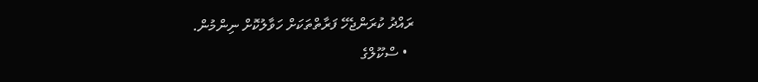ރައްދު ކުރަންޖެހޭ ފަރާތްތަކަށް ހަވާލުކޮށް ނިންމުން.
  • ސްކޫލްގެ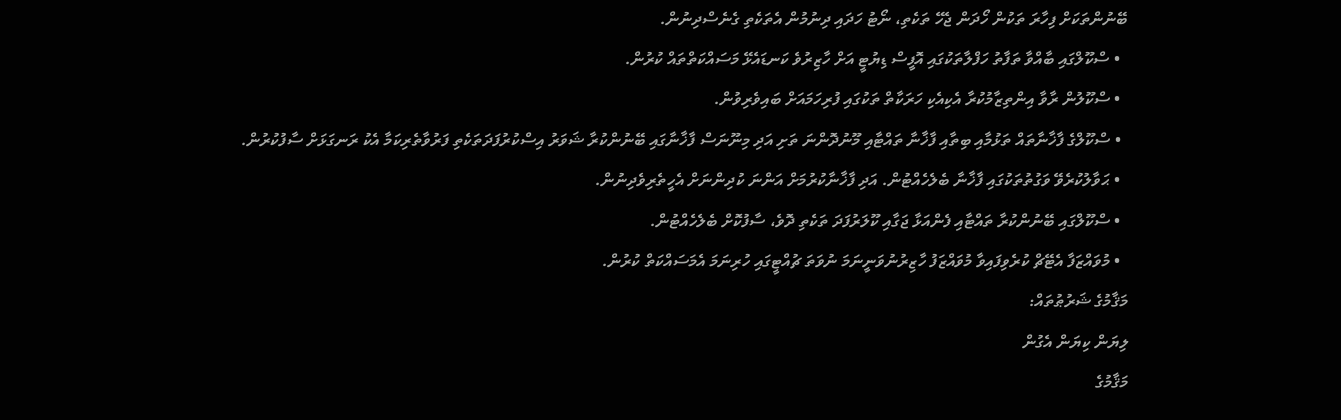ބޭނުންތަކަށް ފިހާރަ ތަކުން ހޯދަން ޖެހޭ ތަކެތި، ނޯޓު ހަދައި ދިނުމުން އެތަކެތި ގެނެސްދިނުން.
  • ސްކޫލްގައި ބާއްވާ ތަފާތު ހަފްލާތަކުގައި އޮފީސް ޑިޔުޓީ އަށް ހާޒިރުވެ ކަނޑައެޅޭ މަސައްކަތްތައް ކުރުން.
  • ސްކޫލުން ރާވާ އިންތިޒާމުކުރާ އެކިއެކި ހަރަކާތް ތަކުގައި ފުރިހަމައަށް ބައިވެރިވުން.
  • ސްކޫލްގެ ފާޚާނާތައް ތަޅުމާއި ބިތާއި ފާޚާނާ ތައްޓާއި މޫނުދޮންނަ ތަށި އަދި މިނޫނަސް ފާޚާނާގައި ބޭނުންކުރާ ޝަވަރު އިސްކުރުފަދަތަކެތި ފަރުވާތެރިކަމާ އެކު ރަނގަޅަށް ސާފުކުރުން.
  • ޙަވާލުކުރެވޭ ވަގުތުތަކުގައި ފާޚާނާ ބެލެހެއްޓުން. އަދި ފާޚާނާކުރުމަށް އަންނަ ކުދިންނަށް އެހީތެރިވެދިނުން.
  • ސްކޫލްގައި ބޭނުންކުރާ ތައްޓާއި ފެންއަޅާ ޖަގާއި ކޫލަރުފަދަ ތަކެތި ދޮވެ، ސާފުކޮށް ބެލެހެއްޓުން.
  • މުވައްޒަފާ އެޓޭޗް ކުރެވިފައިވާ މުވައްޒަފު ހާޒިރުނުވަނީނަމަ ނުވަތަ ޗުއްޓީގައި ހުރިނަމަ އެމަސައްކަތް ކުރުން.
މަޤާމުގެ ޝަރުޠުތައް:
ލިޔަން ކިޔަން އެގުން
މަޤާމުގެ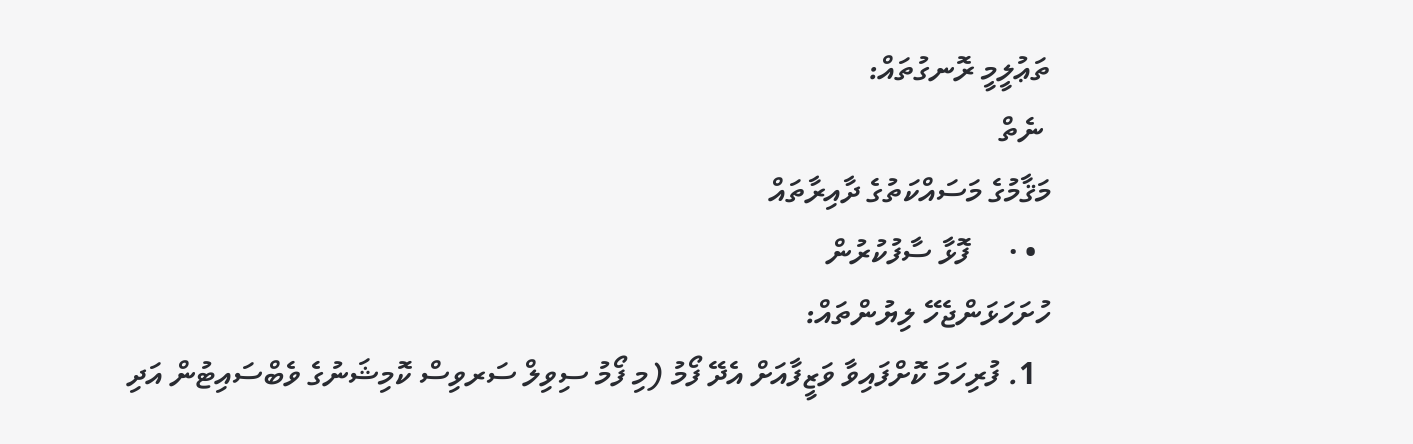ތަޢުލީމީ ރޮނގުތައް:
 ނެތް
މަޤާމުގެ މަސައްކަތުގެ ދާއިރާތައް
  • ·     ފޮޅާ ސާފުކުރުން
ހުށަހަޅަންޖެހޭ ލިޔުންތައް:
  1. ފުރިހަމަ ކޮށްފައިވާ ވަޒީފާއަށް އެދޭ ފޯމު (މި ފޯމު ސިވިލް ސަރވިސް ކޮމިޝަނުގެ ވެބްސައިޓުން އަދި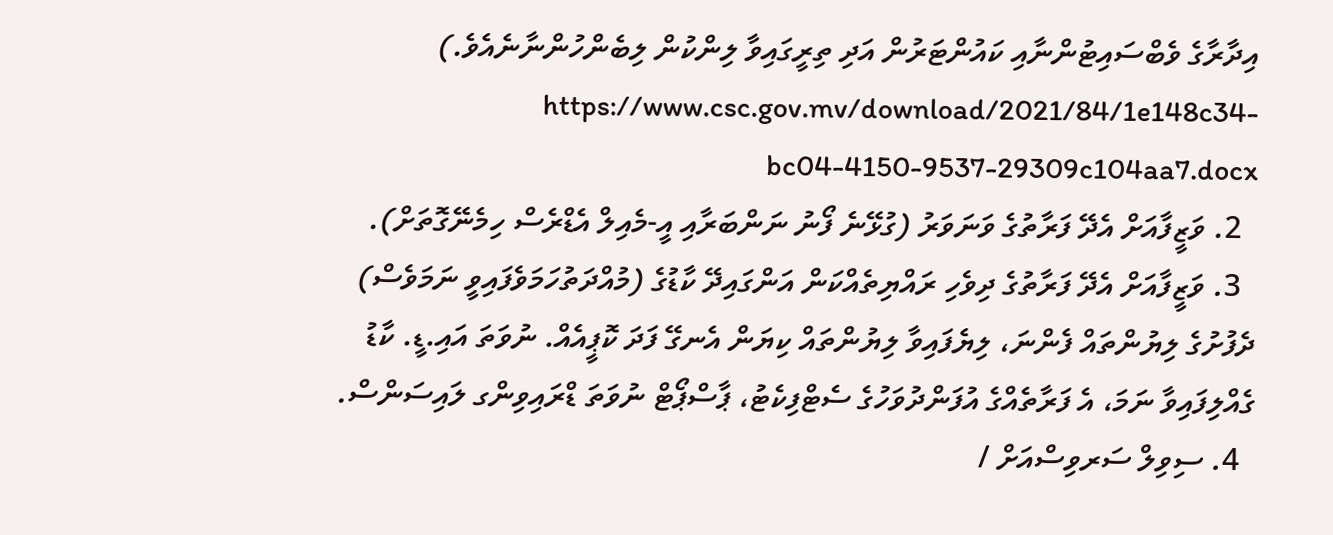އިދާރާގެ ވެބްސައިޓުންނާއި ކައުންޓަރުން އަދި ތިރީގައިވާ ލިންކުން ލިބެންހުންނާނެއެވެ.)  https://www.csc.gov.mv/download/2021/84/1e148c34-bc04-4150-9537-29309c104aa7.docx
  2. ވަޒީފާއަށް އެދޭ ފަރާތުގެ ވަނަވަރު (ގުޅޭނެ ފޯނު ނަންބަރާއި އީ-މެއިލް އެޑްރެސް ހިމެނޭގޮތަށް).
  3. ވަޒީފާއަށް އެދޭ ފަރާތުގެ ދިވެހި ރައްޔިތެއްކަން އަންގައިދޭ ކާޑުގެ (މުއްދަތުހަމަވެފައިވީ ނަމަވެސް) ދެފުށުގެ ލިޔުންތައް ފެންނަ، ލިޔެފައިވާ ލިޔުންތައް ކިޔަން އެނގޭ ފަދަ ކޮޕީއެއް. ނުވަތަ އައި.ޑީ. ކާޑު ގެއްލިފައިވާ ނަމަ، އެ ފަރާތެއްގެ އުފަންދުވަހުގެ ސެޓްފިކެޓު، ޕާސްޕޯޓް ނުވަތަ ޑްރައިވިންގ ލައިސަންސް.
  4. ސިވިލް ސަރވިސްއަށް /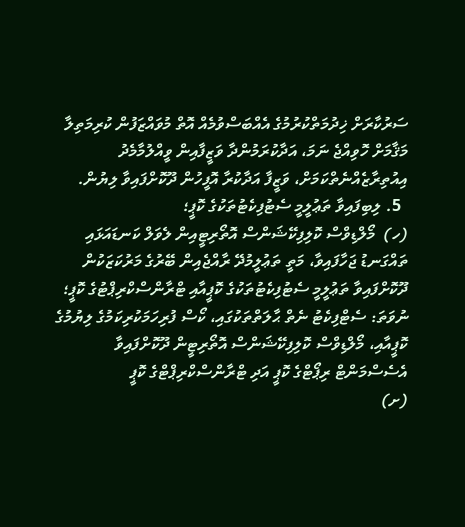ސަރުކާރަށް ޚިދުމަތްކުރުމުގެ އެއްބަސްވުމެއް އޮތް މުވައްޒަފުން ކުރިމަތިލާ މަޤާމަށް ހޮވިއްޖެ ނަމަ، އަދާކުރަމުންދާ ވަޒީފާއިން ވީއްލުމާމެދު އިއުތިރާޒެއްނެތްކަމަށް، ވަޒީފާ އަދާކުރާ އޮފީހުން ދޫކޮށްފައިވާ ލިޔުން.
  5. ލިބިފައިވާ ތަޢުލީމީ ސެޓުފިކެޓުތަކުގެ ކޮޕީ؛
(ހ)  މޯލްޑިވްސް ކޮލިފިކޭޝަންސް އޮތޯރިޓީއިން ލެވަލް ކަނޑައަޅައި ތައްގަނޑު ޖަހާފައިވާ، މަތީ ތަޢުލީމުދޭ ރާއްޖެއިން ބޭރުގެ މަރުކަޒަކުން ދޫކޮށްފައިވާ ތަޢުލީމީ ސެޓުފިކެޓުތަކުގެ ކޮޕީއާއި ޓްރާންސްކްރިޕްޓުގެ ކޮޕީ؛ ނުވަތަ: ސެޓްފިކެޓު ނެތް ޙާލަތްތަކުގައި، ކޯސް ފުރިހަމަކުރިކަމުގެ ލިޔުމުގެ ކޮޕީއާއި، މޯލްޑިވްސް ކޮލިފިކޭޝަންސް އޮތޯރިޓީން ދޫކޮށްފައިވާ އެސެސްމަންޓް ރިޕޯޓްގެ ކޮޕީ އަދި ޓްރާންސްކްރިޕްޓްގެ ކޮޕީ
(ށ)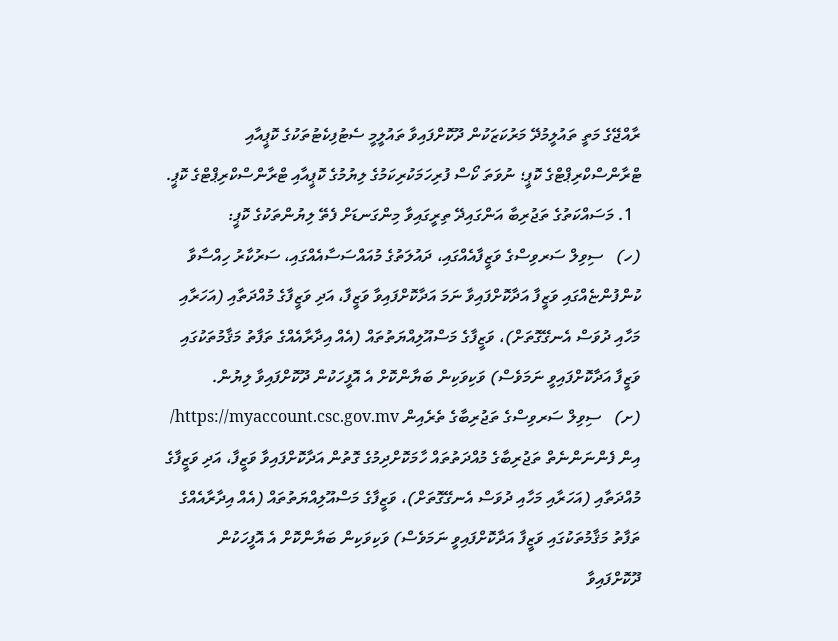ރާއްޖޭގެ މަތީ ތައުލީމުދޭ މަރުކަޒަކުން ދޫކޮށްފައިވާ ތައުލީމީ ސެޓުފިކެޓުތަކުގެ ކޮޕީއާއި ޓްރާންސްކްރިޕްޓްގެ ކޮޕީ؛ ނުވަތަ ކޯސް ފުރިހަމަކުރިކަމުގެ ލިޔުމުގެ ކޮޕީއާއި ޓްރާންސްކްރިޕްޓްގެ ކޮޕީ.
  1. މަސައްކަތުގެ ތަޖުރިބާ އަންގައިދޭ ތިރީގައިވާ މިންގަނޑަށް ފެތޭ ލިޔުންތަކުގެ ކޮޕީ:
(ހ)   ސިވިލް ސަރވިސްގެ ވަޒީފާއެއްގައި، ދައުލަތުގެ މުއައްސަސާއެއްގައި، ސަރުކާރު ހިއްސާވާ ކުންފުންޏެއްގައި ވަޒީފާ އަދާކޮށްފައިވާ ނަމަ އަދާކޮށްފައިވާ ވަޒީފާ، އަދި ވަޒީފާގެ މުއްދަތާއި (އަހަރާއި މަހާއި ދުވަސް އެނގޭގޮތަށް)، ވަޒީފާގެ މަސްއޫލިއްޔަތުތައް (އެއް އިދާރާއެއްގެ ތަފާތު މަޤާމުތަކުގައި ވަޒީފާ އަދާކޮށްފައިވީ ނަމަވެސް) ވަކިވަކިން ބަޔާންކޮށް އެ އޮފީހަކުން ދޫކޮށްފައިވާ ލިޔުން.
(ށ)   ސިވިލް ސަރވިސްގެ ތަޖުރިބާގެ ތެރެއިން https://myaccount.csc.gov.mv/ އިން ފެންނަންނެތް ތަޖުރިބާގެ މުއްދަތުތައް ހާމަކޮށްދިމުގެ ގޮތުން އަދާކޮށްފައިވާ ވަޒީފާ، އަދި ވަޒީފާގެ މުއްދަތާއި (އަހަރާއި މަހާއި ދުވަސް އެނގޭގޮތަށް)، ވަޒީފާގެ މަސްއޫލިއްޔަތުތައް (އެއް އިދާރާއެއްގެ ތަފާތު މަޤާމުތަކުގައި ވަޒީފާ އަދާކޮށްފައިވީ ނަމަވެސް) ވަކިވަކިން ބަޔާންކޮށް އެ އޮފީހަކުން ދޫކޮށްފައިވާ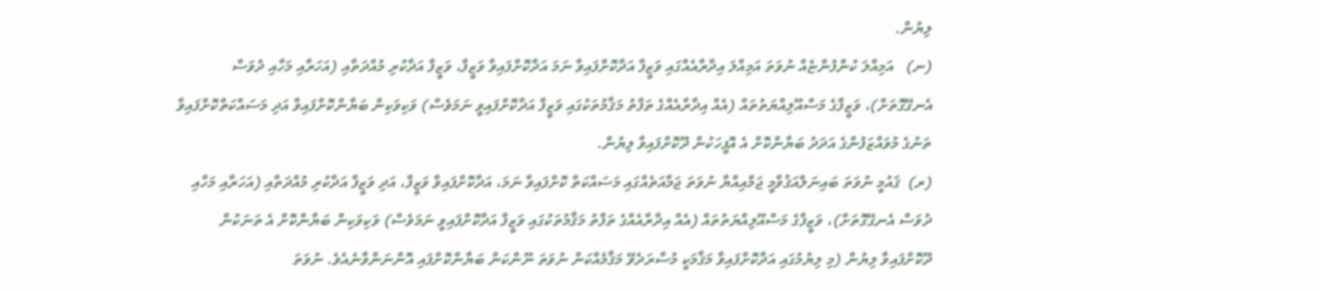ލިޔުން.
(ނ)   އަމިއްލަ ކުންފުންޏެއް ނުވަތަ އަމިއްލަ އިދާރާއެއްގައި ވަޒީފާ އަދާކޮށްފައިވާ ނަމަ އަދާކޮށްފައިވާ ވަޒީފާ، ވަޒީފާ އަދާކުރި މުއްދަތާއި (އަހަރާއި މަހާއި ދުވަސް އެނގޭގޮތަށް)، ވަޒީފާގެ މަސްއޫލިއްޔަތުތައް (އެއް އިދާރާއެއްގެ ތަފާތު މަޤާމުތަކުގައި ވަޒީފާ އަދާކޮށްފައިވީ ނަމަވެސް) ވަކިވަކިން ބަޔާންކޮށްފައިވާ އަދި މަސައްކަތްކޮށްފައިވާ ތަނުގެ މުވައްޒަފުންގެ އަދަދު ބަޔާންކޮށް އެ އޮފީހަކުން ދޫކޮށްފައިވާ ލިޔުން.
(ރ)  ޤައުމީ ނުވަތަ ބައިނަލްއަޤުވާމީ ޖަމްއިއްޔާ ނުވަތަ ޖަމާއަތެއްގައި މަސައްކަތް ކޮށްފައިވާ ނަމަ، އަދާކޮށްފައިވާ ވަޒީފާ، އަދި ވަޒީފާ އަދާކުރި މުއްދަތާއި (އަހަރާއި މަހާއި ދުވަސް އެނގޭގޮތަށް)، ވަޒީފާގެ މަސްއޫލިއްޔަތުތައް (އެއް އިދާރާއެއްގެ ތަފާތު މަޤާމުތަކުގައި ވަޒީފާ އަދާކޮށްފައިވީ ނަމަވެސް) ވަކިވަކިން ބަޔާންކޮށް އެ ތަނަކުން ދޫކޮށްފައިވާ ލިޔުން (މި ލިޔުމުގައި އަދާކޮށްފައިވާ މަޤާމަކީ މުސާރަދެވޭ މަޤާމެއްކަން ނުވަތަ ނޫންކަން ބަޔާންކޮށްފައި އޮންނަންވާނެއެވެ. ނުވަތަ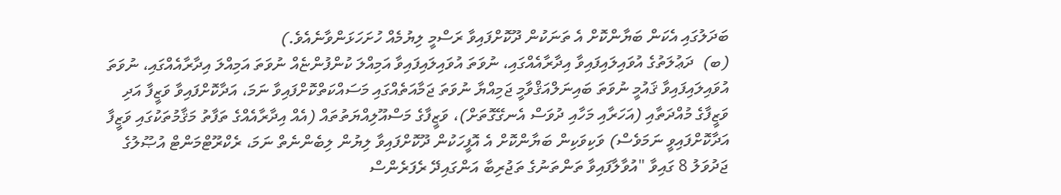ބަދަލުގައި އެކަން ބަޔާންކޮށް އެ ތަނަކުން ދޫކޮށްފައިވާ ރަސްމީ ލިޔުމެއް ހުށަހަޅަންވާނެއެވެ.)
(ބ)  ދަޢުލަތުގެ އުވައިލައިފައިވާ އިދާރާއެއްގައި، ނުވަތަ އުވައިލައިފައިވާ އަމިއްލަ ކުންފުންޏެއް ނުވަތަ އަމިއްލަ އިދާރާއެއްގައި، ނުވަތަ އުވައިލައިފައިވާ ޤައުމީ ނުވަތަ ބައިނަލްއަޤްވާމީ ޖަމިއްޔާ ނުވަތަ ޖަމާއަތެއްގައި މަސައްކަތްކޮށްފައިވާ ނަމަ، އަދާކޮށްފައިވާ ވަޒީފާ އަދި ވަޒީފާގެ މުއްދަތާއި (އަހަރާއި މަހާއި ދުވަސް އެނގޭގޮތަށް)، ވަޒީފާގެ މަސްއޫލިއްޔަތުތައް (އެއް އިދާރާއެއްގެ ތަފާތު މަޤާމުތަކުގައި ވަޒީފާ އަދާކޮށްފައިވީ ނަމަވެސް) ވަކިވަކިން ބަޔާންކޮށް އެ އޮފީހަކުން ދޫކޮށްފައިވާ ލިޔުން ލިބެންނެތް ނަމަ، ރެކްރޫޓްމަންޓް އުޞޫލުގެ ޖަދުވަލު 8 ގައިވާ "އުވާލާފައިވާ ތަންތަނުގެ ތަޖުރިބާ އަންގައިދޭ ރެފަރެންސް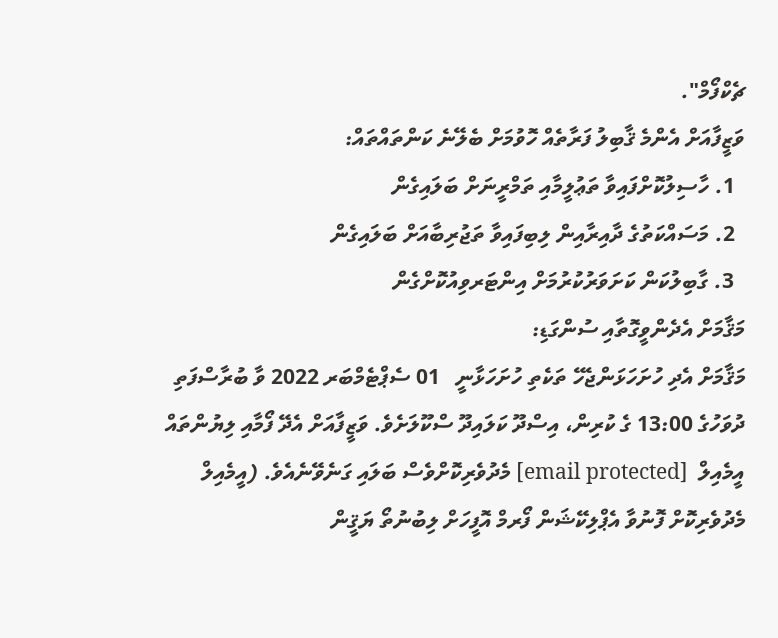ޗެކްފޯމް".
ވަޒީފާއަށް އެންމެ ޤާބިލު ފަރާތެއް ހޮވުމަށް ބެލޭނެ ކަންތައްތައް:
  1. ހާސިލުކޮށްފައިވާ ތަޢުލީމާއި ތަމްރީނަށް ބަލައިގެން
  2. މަސައްކަތުގެ ދާއިރާއިން ލިބިފައިވާ ތަޖުރިބާއަށް ބަލައިގެން
  3. ގާބިލުކަން ކަށަވަރުކުރުމަށް އިންޓަރވިއުކޮށްގެން
މަޤާމަށް އެދެންވީގޮތާއި ސުންގަޑި:
މަޤާމަށް އެދި ހުށަހަޅަންޖެހޭ ތަކެތި ހުށަހަޅާނީ   01 ސެޕްޓެމްބަރ 2022 ވާ ބުރާސްފަތި ދުވަހުގެ 13:00 ގެ ކުރިން، އިސްދޫ ކަލައިދޫ ސްކޫލަށެވެ. ވަޒީފާއަށް އެދޭ ފޯމާއި ލިޔުންތައް އީމެއިލް  [email protected] މެދުވެރިކޮށްވެސް ބަލައި ގަނެވޭނެއެވެ. (އީމެއިލް މެދުވެރިކޮށް ފޮނުވާ އެޕްލިކޭޝަން ފޯރމް އޮފީހަށް ލިބުނުތޯ ޔަޤީން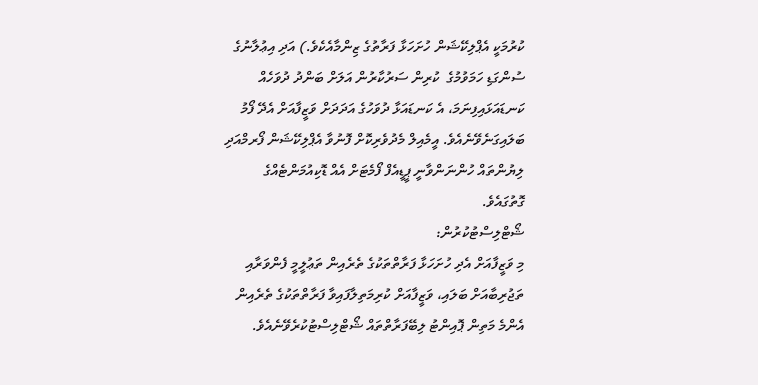ކުރުމަކީ އެޕްލިކޭޝަން ހުށަހަޅާ ފަރާތުގެ ޒިންމާއެކެވެ.) އަދި އިޢުލާނުގެ ސުންގަޑި ހަމަވުމުގެ  ކުރިން ސަރުކާރުން އަލަށް ބަންދު ދުވަހެއް ކަނޑައަޅައިފިނަމަ، އެ ކަނޑައަޅާ ދުވަހުގެ އަދަދަށް ވަޒީފާއަށް އެދޭ ފޯމު ބަލައިގަނެވޭނެއެވެ. އީމެއިލް މެދުވެރިކޮށް ފޮނުވާ އެޕްލިކޭޝަން ފޯރމްއަދި ލިޔުންތައް ހުންނަންވާނީ ޕީޑީއެފް ފޯމެޓަށް އެއް ޑޮކިއުމަންޓެއްގެ ގޮތުގައެވެ.
ޝޯޓްލިސްޓުކުރުން:
މި ވަޒީފާއަށް އެދި ހުށަހަޅާ ފަރާތްތަކުގެ ތެރެއިން ތަޢުލީމީ ފެންވަރާއި ތަޖުރިބާއަށް ބަލައި، ވަޒީފާއަށް ކުރިމަތިލާފައިވާ ފަރާތްތަކުގެ ތެރެއިން އެންމެ މަތިން ޕޮއިންޓު ލިބޭފަރާތްތައް ޝޯޓްލިސްޓުކުރެވޭނެއެވެ.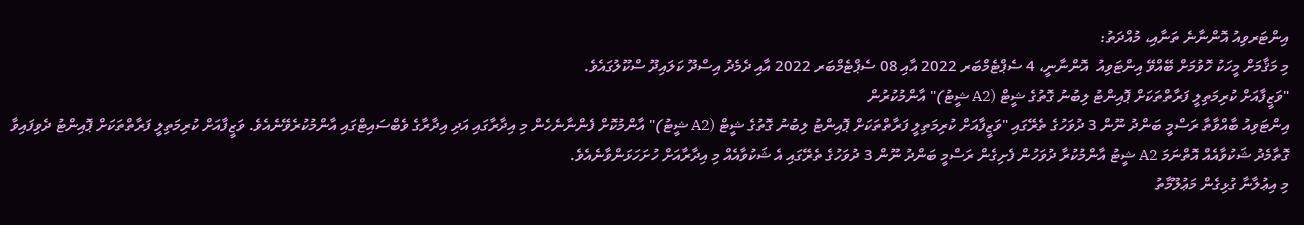އިންޓަރވިއު އޮންނާނެ ތަނާއި، މުއްދަތު:
މި މަޤާމަށް މީހަކު ހޮވުމަށް ބޭއްވޭ އިންޓަވިއު  އޮންނާނީ، 4 ސެޕްޓެމްބަރ 2022 އާއި 08 ސެޕްޓެމްބަރ 2022 އާއި ދެމެދު އިސްދޫ ކަލައިދޫ ސްކޫލުގައެވެ.
"ވަޒީފާއަށް ކުރިމަތިލީ ފަރާތްތަކަށް ޕޮއިންޓު ލިބުނު ގޮތުގެ ޝީޓް (A2 ޝީޓު)" އާންމުކުރުން
އިންޓަވިއު ބާއްވާތާ ރަސްމީ ބަންދު ނޫން 3 ދުވަހުގެ ތެރޭގައި "ވަޒީފާއަށް ކުރިމަތިލީ ފަރާތްތަކަށް ޕޮއިންޓު ލިބުނު ގޮތުގެ ޝީޓް (A2 ޝީޓު)" އާންމުކޮށް ފެންނާނެހެން މި އިދާރާގައި އަދި އިދާރާގެ ވެބްސައިޓްގައި އާންމުކުރެވޭނެއެވެ. ވަޒީފާއަށް ކުރިމަތިލީ ފަރާތްތަކަށް ޕޮއިންޓު ދެވިފައިވާ ގޮތާމެދު ޝަކުވާއެއް އޮތްނަމަ A2 ޝީޓު އާންމުކުރާ ދުވަހުން ފެށިގެން ރަސްމީ ބަންދު ނޫން 3 ދުވަހުގެ ތެރޭގައި އެ ޝަކުވާއެއް މި އިދާރާއަށް ހުށަހަޅަންވާނެއެވެ.
މި އިޢުލާނާ ގުޅިގެން މަޢުލޫމާތު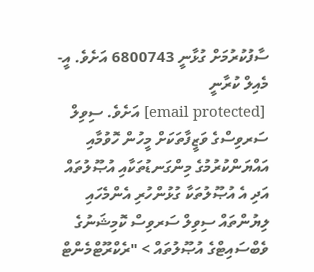ސާފުކުރުމަށް ގުޅާނީ 6800743 އަށެވެ. އީ-މެއިލް ކުރާނީ
 [email protected] އަށެވެ. ސިވިލް ސަރވިސްގެ ވަޒީފާތަކަށް މީހުން ހޮވުމާއި އައްޔަންކުރުމުގެ މިންގަނޑުތަކާއި އުޞޫލުތައް އަދި އެ އުޞޫލުތަކާ ގުޅުންހުރި އެންމެހައި ލިޔުންތައް ސިވިލް ސަރވިސް ކޮމިޝަނުގެ ވެބްސައިޓްގެ އުޞޫލުތައް > "ރެކްރޫޓްމެންޓް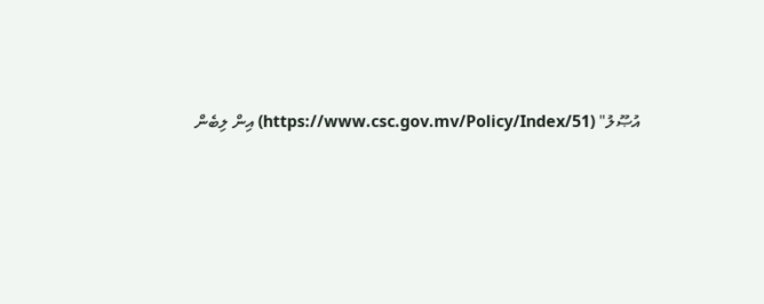އުޞޫލު" (https://www.csc.gov.mv/Policy/Index/51) އިން ލިބެން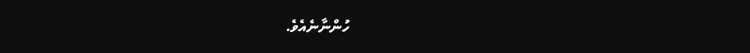ހުންނާނެއެވެ.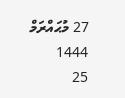27 މުޙައްރަމް 1444
25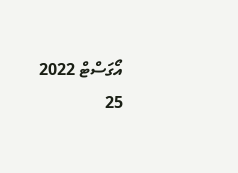އޯގަސްޓް 2022
25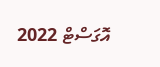އޮގަސްޓް 2022